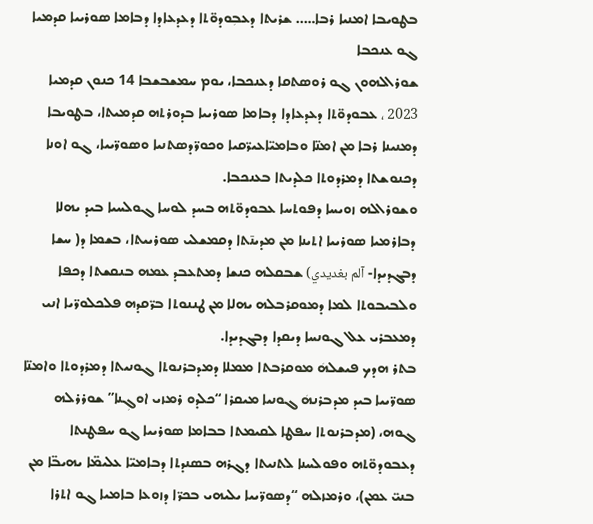ܒܛܘܝܒܐ ܐܡܢܝܐ ܪܒܐ….. ܫܪܝܬܐ ܕܥܒܼܘܕܘ̈ܬܐ ܕܥܕܥܐܕܐ ܕܒܐܡܐ ܣܘܪܝܝܐ ܩܕܡܝܐ ܓܘ ܥܢܟܒܐ
ܫܘܪܐܠܗܘܢ ܓܘ ܪܘܣܬܩܐ ܕܥܢܟܒܐ، ܝܘܡ ܚܡܫܒܫܒܐ 14 ܟܢܘܢ ܩܕܡܝܐ 2023 ، ܥܒܘܕܘ̈ܬܐ ܕܥܕܥܐܕܐ ܕܒܐܡܐ ܣܘܪܝܝܐ ܒܕܘܪܬܗ ܩܕܡܝܬܐ، ܒܛܘܝܒܐ ܕܡܢܝܢܐ ܪܒܐ ܡܢ ܐܡܢ̈ܐ ܘܒܐܡܝ̈ܐܥܝܪ̈ܩܝܐ ܘܟܘܪ̈ܕܣܬܢܝܐ ܘܣܘܪ̈ܝܝܐ، ܓܘ ܐܘܢܐ ܕܟܢܘܫܬܐ ܕܡܪܕܘܬܐ ܟܠܕܝܬܐ ܒܥܢܟܒܐ.
ܘܫܘܪܐܠܗ ܙܘܝܚܐ ܕܦܘܬܚܐ ܥܒܘܕܘ̈ܬܗ ܒܚܕ ܠܘܚܐ ܓܘܠܚܝܐ ܒܝܕ ܝܗܠܐ ܕܒܐܪܡܝܐ ܣܘܪܝܝܐ ܐܬܝܢܐ ܡܢ ܡܕܝܢ̄ܬܐ ܕܩܡܫܠܝ ܣܘܪܝܝܬܐ، ܒܫܡܐ ܕ( ܚܫܐ ܕܒܓܕܝܕܐ- آلم بغديدي) ܫܒܩܠܗ ܟܢܫܐ ܕܡܬܥܒܕ ܥܡܗ ܒܢܩܫܬܐ ܕܟܦܐ ܘܠܒܝܒܘܬܐ ܠܡܐ ܕܡܘܩܪܒܠܗ ܝܗܠܐ ܡܢ ܛܢܢܘܬܐ ܒܪ̈ܩܕܗ ܦܠܟܠܘܪ̈ܝܐ ܐܢܝ ܕܡܥܒܪܝ ܥܠ ܓܘܢܚܐ ܕܝܩܕܐ ܕܒܓܕܝܕܐ.
ܒܬܪ ܗܕܟ ܦܝܫܠܗܿ ܡܘܩܪܒܬܐ ܡܡܠܐ ܕܡܕܒܪܢܘܬܐ ܓܘܢܝܬܐ ܕܡܪܕܘܬܐ ܘܐܡܢ̈ܐ ܣܘܪ̈ܝܝܐ ܒܝܕ ܡܕܒܪܢܗܿ ܓܘܢܝܐ ܡܝܩܪܐ “ܟܠܕܘ ܪܡܙܝ ܐܘܓܼܢܐ” ܫܘܪܪܠܗ ܓܘܗ، (ܡܕܒܪܢܘܬܐ ܚܦܛܐ ܠܩܝܡܬܐ ܒܒܐܡܐ ܣܘܪܝܝܐ ܓܘ ܚܦܛܢܬܐ ܕܥܒܘܕܘ̈ܬܗ ܘܦܘܠܚܢܐ ܠܬܢܝܬܐ ܕܓܪܗ ܒܣܢܕܬܐ ܕܒܐܡܝ̈ܐ ܥܠܝܡ̈ܐ ܝܗܝܒ̈ܐ ܡܢ ܒܢܝ̈ ܥܡܢ)، ܘܪܡܙܠܗ “ܕܣܘܪ̈ܝܝܐ ܝܠܝܗܝ ܒܟܪ̈ܐ ܕܙܘܥܐ ܒܐܡܝܐ ܓܘ ܐܬܪܐ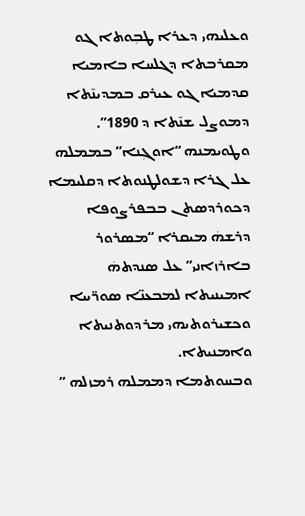ܘܥܠܝܗܝ ܕܥܪܐ ܛܒܼܘܬܐ ܓܘ ܡܩܪܒܬܐ ܕܓܠܚܐ ܒܐܡܝܐ ܩܕܡܝܐ ܓܘ ܥܝܪܩ ܒܡܕܝܢ̄ܬܐ ܕܡܘܨܠ ܫܢ̄ܬܐ ܕ 1890”.
ܘܛܘܝܡܢܗ “ܐܘܓܼܢܐ” ܒܡܡܠܗ ܥܠ ܓܪܐ ܕܫܘܠܛܢܘܬܐ ܕܩܠܝܡܐ ܕܟܘܪܕܣܬܢ ܒܒܦܪܨܘܦܐ ܕܪܫܗܿ ܡܝܩܪܐ “ܡܣܪܘܪ ܒܐܪܙܐܢܝ” ܥܠ ܣܢܕܬܗܿ ܐܡܝܢܝܬܐ ܠܡܒܥܢ̈ܐ ܣܘܪ̈ܝܝܐ ܘܟܫܝܪܘܬܝܗܝ ܡܪܕܘܬܢܝܬܐ ܘܐܡܢܝܬܐ.
ܘܒܚܘܬܡܐ ܕܡܡܠܗ ܪܡܙܠܗ ”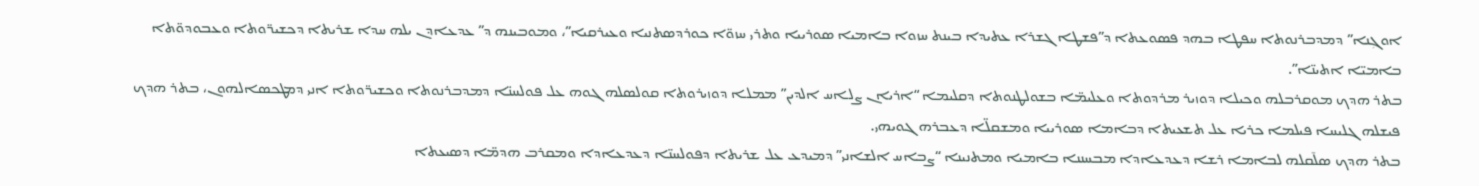ܐܘܓܼܢܐ” ܕܡܕܒܪܢܘܬܐ ܚܦܛܐ ܒܗܕ ܦܣܘܥܬܐ ܕ”ܦܫܛܐ ܓܫܪܐ ܥܬܝܕܐ ܒܝܢܬ ܚܙܘܐ ܒܐܡܝܐ ܣܘܪܝܝܐ ܘܬܪܝ ܚܙܘ̈ܐ ܟܘܪܕܣܬܢܝܐ ܘܥܝܪܩܝܐ”، ܘܡܘܒܝܢܗ ܕ” ܥܕܥܐܕܢ ܝܠܗ ܚܕܐ ܫܪܝܬܐ ܕܟܫܝܪ̈ܘܬܐ ܘܥܒܘܕܘ̈ܬܐ ܒܐܡܝ̈ܐ ܐܬܝܢ̈ܐ”.
ܒܬܪ ܗܕܟ ܡܘܩܪܒܠܗ ܘܟܝܠܐ ܕܘܙܝܪ ܡܪܕܘܬܐ ܘܥܠܝܡ̈ܐ ܒܫܘܠܛܢܘܬܐ ܕܩܠܝܡܐ “ܐܪܝܐܢ ܨܠܐܚ ܐܠܕܝܢ” ܡܡܠܐ ܕܘܙܝܪܘܬܐ ܩܘܠܣܠܗ ܓܘܗ ܥܠ ܦܘܠܚܢ̈ܐ ܕܡܕܒܪܢܘܬܐ ܘܟܫܝܪ̈ܘܬܐ ܐܢܝ ܕܡܛܟܣܐܠܗܘܢ، ܒܬܪ ܗܕܟ ܦܝܫܠܗ ܓܠܝܚܐ ܦܝܠܡܐ ܟܪܝܐ ܥܠ ܬܫܥܝܬܐ ܕܒܐܡܐ ܣܘܪܝܝܐ ܘܡܫܩܠ̈ܐ ܕܥܒܪܗ ܓܘܝܗܝ.
ܒܬܪ ܗܕܟ ܣܠ̄ܩܠܗ ܠܒܐܡܐ ܪܫܐ ܕܥܕܥܐܕܐ ܡܒܚܢܢܐ ܒܐܡܝܐ ܘܡܬܢܝܢܐ “ܨܒܐܚ ܐܠܫܐܢܝ” ܕܡܝܕܥ ܥܠ ܫܪܝܬܐ ܕܦܘܠܚܢ̈ܐ ܕܥܕܥܐܕܐ ܘܡܩܪܒ ܗܕܡ̈ܐ ܕܣܝܥܬܐ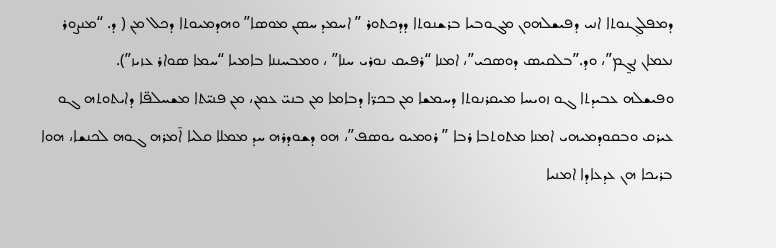ܕܡܦܠܓܼܢܘܬܐ ܐܢܝ ܕܦܝܫܠܗܘܢ ܡܓܘܒܝܐ ܒܪܫܢܘܬܐ ܕܕܟܬܘܪ ” ܐܚܡܕ ܚܣܢ ܡܘܣܐ” ܘܗܕܡܝܘܬܐ ܕܟܠ ܡܢ ( ܕ. “ܡܢܨܘܪ ܢܥܡܐܢ ܢܓ̰ܡ”، ܘܕ.”ܒܠܩܝܣ ܕܘܣܟܝ”، ܐܡܢܐ “ܪܦܝܩ ܢܘܪܝ ܚܢܐ” ، ܘܡܒܚܢܢܐ ܒܐܡܝܐ “ܚܡܐ ܣܘܐܪ ܥܙܝܙ”).
ܘܦܝܫܠܗ ܥܒܝܕܬܐ ܓܘ ܙܘܝܚܐ ܡܝܩܪܢܘܬܐ ܕܚܡܫܐ ܡܢ ܒܟܪ̈ܐ ܕܒܐܡܐ ܡܢ ܒܢܝ̈ ܥܡܢ، ܡܢ ܦܢܝ̈ܬܐ ܡܫܚܠܦ̈ܐ ܕܐܝܬܘܬܗ ܓܘ ܥܝܪܩ ܘܒܩܘܕܡܝܗܝ ܐܡܢܐ ܡܬܘܬܒܐ ܪܒܐ ” ܪܘܡܝܘ ܝܘܣܦ”، ܗܘ ܕܫܘܕܪܗ ܚܕ ܡܡܠܐ ܩܠܝܐ ܐ̄ܡܪܗ ܓܘܗ ܠܟܢܫܐ، ܗܘܐ ܒܪܝܟܐ ܗܢ ܥܕܥܐܕܐ ܐܡܢܝܐ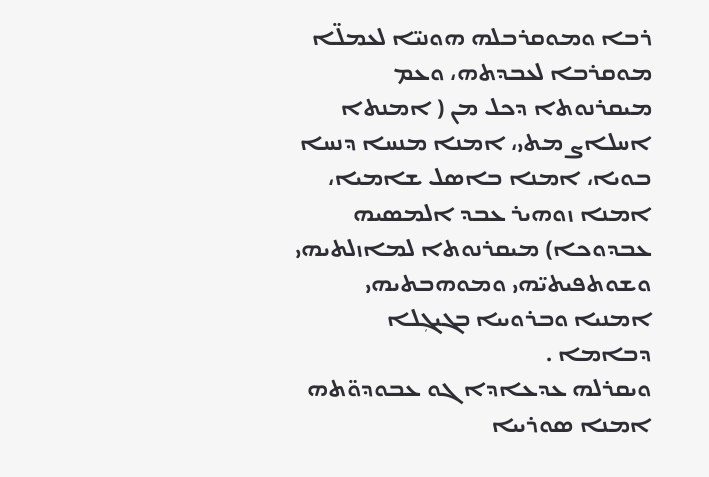ܪܒܐ ܘܡܘܩܪܒܠܗ ܗܘܢܝ̈ܐ ܠܥܡܠ̈ܐ ܡܘܩܪܒܐ ܠܥܒܕܬܗ، ܘܥܡ ܡܝܩܪܢܘܬܐ ܕܟܠ ܡܢ ( ܐܡܢܬܐ ܐܚܠܐܨ ܡܬܝ، ܐܡܢܐ ܡܢܚܐ ܕܢܚܐ ܒܘܝܐ، ܐܡܢܐ ܒܐܣܠ ܫܐܡܝܐ، ܐܡܢܐ ܙܘܗܝܪ ܥܒܕ ܐܠܡܣܝܗ ܥܒܕܘܟܐ) ܡܝܩܪܢܘܬܐ ܠܡܐܙܠܬܝܗܝ ܘܫܘܬܦܝܬܝ̈ܗܝ ܘܡܘܗܒܬܝܗܝ ܐܡܢܝܐ ܘܒܪܘܝܝܐ ܒܓܝܓܼܠܐ ܕܒܐܡܐ .
ܘܝܩܪܠܗ ܥܕܥܐܕܐ ܓܘ ܥܒܘܕܘ̈ܬܗ ܐܡܢܐ ܣܘܪܝܝܐ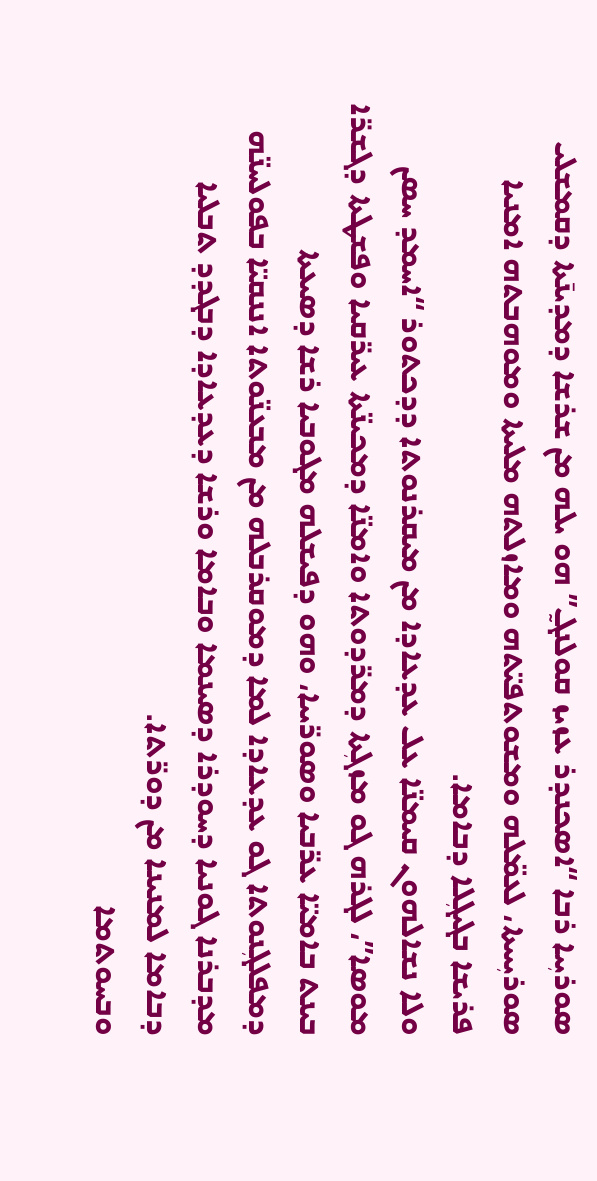ܣܘܪܝܼܝܐ ܪܒܐ “ܐܣܟܢܕܪ ܥܙܝܙ ܩܘܠܢܓ̰” ܗܘ ܝܠܗ ܡܢ ܫܪܫܐ ܕܡܕܝܢ̄ܬܐ ܕܩܡܫܠܝ ܣܘܪܝܼܝܝܬܐ، ܠܥܡ̈ܠܗ ܘܡܫܘܬܦܝ̈ܬܗ ܘܡܐܙܠܬܗ ܡܠܝܬܐ ܘܡܘܗܒܬܗ ܐܡܢܝܐ ܦܪܝܫܐ ܒܓܝܓܼܠܐ ܕܒܐܡܐ.
ܘܠܐ ܢܫܐܠܗܘܢ ܩܝܡܢ̈ܐ ܥܠ ܥܕܥܐܕܐ ܡܢ ܡܝܩܪܢܘܬܐ ܕܕܟܬܘܪ “ܐܚܡܕ ܚܣܢ ܡܘܣܐ”، ܠܓܪܗ ܓܘ ܡܙܓܼܬܐ ܕܡܪ̈ܕܘܬܐ ܘܐܡܢ̈ܐ ܕܡܟܝܢ̈ܬܐ ܥܝܪ̈ܩܝܐ ܘܦܫܛܬܐ ܕܓܫܪ̈ܐ ܒܝܢܬ ܒܐܡܝ̈ܐ ܥܪ̈ܒܝܐ ܘܣܘܪ̈ܝܝܐ، ܘܗܘ ܕܦܝܫܠܗ ܡܓܘܒܝܐ ܪܫܐ ܕܣܝܥܬܐ ܕܡܦܠܓܼܢܘܬܐ ܓܘ ܥܕܥܐܕܐ ܠܡܐ ܕܡܘܩܪܒܠܗ ܡܢ ܡܒܥܢ̈ܘܬܐ ܐܢܢܩܝ̈ܐ ܒܦܘܠܚܢ̈ܗ ܡܕܒܪܢܐ ܓܘܢܝܐ ܕܚܘܕܪܐ ܕܣܝܢܡܐ ܘܒܐܡܐ ܘܪܫܐ ܕܥܕܥܐܕܐ ܕܒܓܕܕ ܬܒܠܝܐ ܕܒܐܡܐ ܠܡܢܝܢܐ ܡܢ ܕܘܪ̈ܬܐ.
ܘܒܚܘܬܡܐ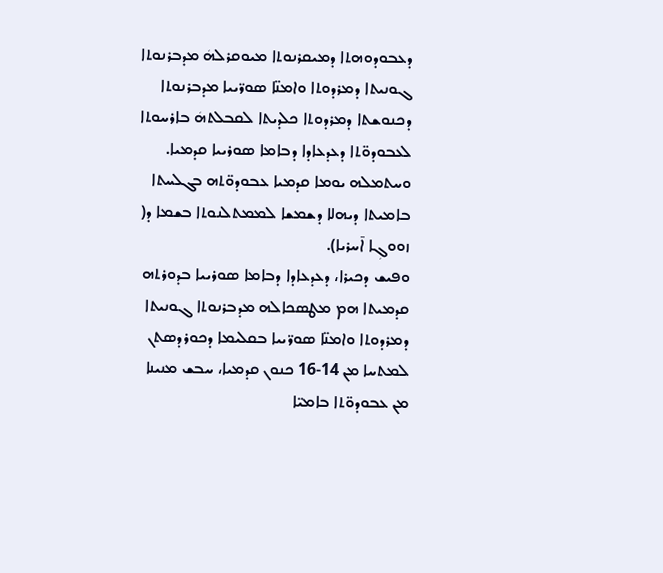ܕܥܒܘܕܘܗܬܐ ܕܡܝܩܪܢܘܬܐ ܡܝܘܩܪܠܗܿ ܡܕܒܪܢܘܬܐ ܓܘܢܝܬܐ ܕܡܪܕܘܬܐ ܘܐܡܢ̈ܐ ܣܘܪ̈ܝܝܐ ܡܕܒܪܢܘܬܐ ܕܟܢܘܫܬܐ ܕܡܪܕܘܬܐ ܟܠܕܝܬܐ ܠܩܒܠܬܗܿ ܒܐܪܚܘܬܐ ܠܥܒܘܕܘ̈ܬܐ ܕܥܕܥܐܕܐ ܕܒܐܡܐ ܣܘܪܝܝܐ ܩܕܡܝܐ.
ܘܚܬܡܠܗ ܝܘܡܐ ܩܕܡܝܐ ܥܒܘܕܘ̈ܬܗ ܒܓܠܚܬܐ ܒܐܡܝܬܐ ܕܝܗܠܐ ܕܫܡܫܐ ܠܡܡܬܠܢܘܬܐ ܒܫܡܐ ܕ( ܙܘܘܓܼܐ ܐ̄ܚܪܝܐ).
ܘܦܝܫ ܕܟܝܪܐ، ܕܥܕܥܐܕܐ ܕܒܐܡܐ ܣܘܪܝܝܐ ܒܕܘܪܬܗ ܩܕܡܝܬܐ ܗܡ ܡܛܣܟܐܠܗ ܡܕܒܪܢܘܬܐ ܓܘܢܝܬܐ ܕܡܪܕܘܬܐ ܘܐܡܢ̈ܐ ܣܘܪ̈ܝܝܐ ܒܩܠܝܡܐ ܕܟܘܪܕܣܬܢ ܠܡܬܚܐ ܡܢ 14-16 ܟܢܘܢ ܩܕܡܝܐ، ܚܒܫ ܡܢܝܢܐ ܡܢ ܥܒܘܕܘ̈ܬܐ ܒܐܡܝ̈ܐ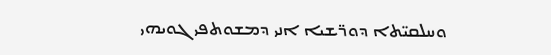ܘܚܠܩܝ̈ܬܐ ܕܘܪ̈ܫܝܐ ܐܢܝ ܕܡܫܘܬܦܝ ܓܘܝܗܝ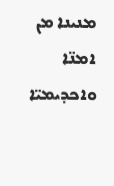ܡܢܝܢܐ ܡܢ ܐܡܢ̈ܐ ܘܐܟܕܝܡܝ̈ܐ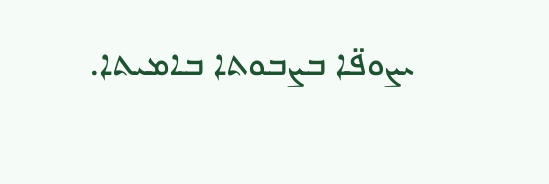ܝܨܘܦ̈ܐ ܒܨܒܘܬܐ ܒܐܡܝܬܐ.